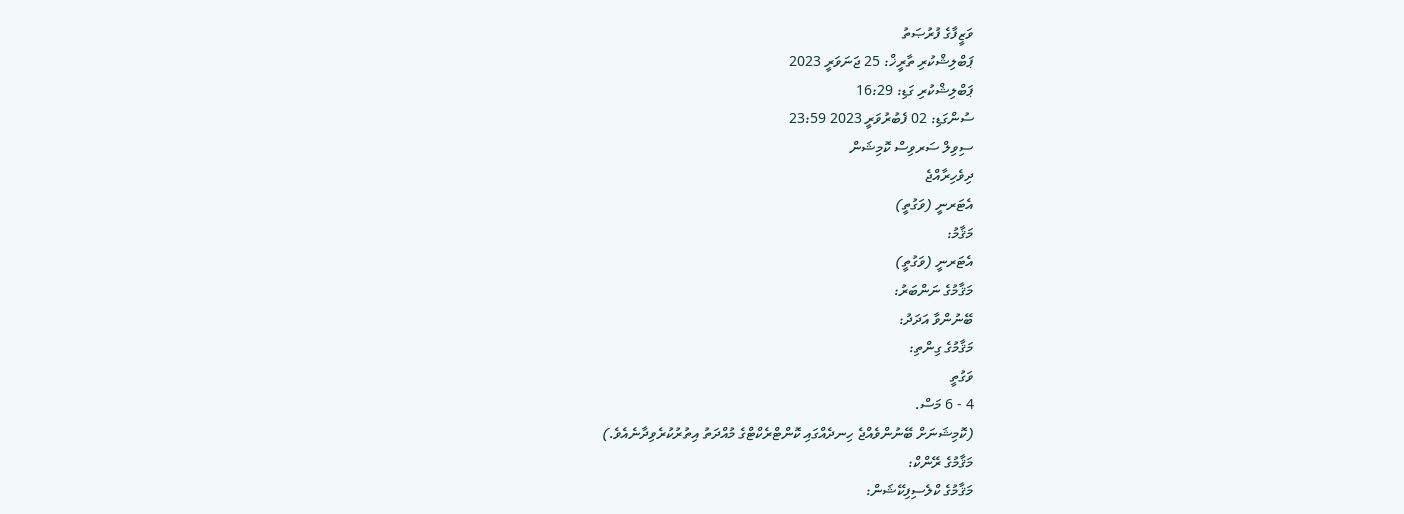ވަޒީފާގެ ފުރުޞަތު
ޕަބްލިޝްކުރި ތާރީޚް: 25 ޖަނަވަރީ 2023
ޕަބްލިޝްކުރި ގަޑި: 16:29
ސުންގަޑި: 02 ފެބުރުވަރީ 2023 23:59
ސިވިލް ސަރވިސް ކޮމިޝަން
ދިވެހިރާއްޖެ
އެޓަރނީ (ވަގުތީ)
މަޤާމު:
އެޓަރނީ (ވަގުތީ)
މަޤާމުގެ ނަންބަރު:
ބޭނުންވާ އަދަދު:
މަޤާމުގެ ގިންތި:
ވަގުތީ
4 - 6 މަސް.
(ކޮމިޝަނަށް ބޭނުންވެއްޖެ ހިނދެއްގައި ކޮންޓްރެކްޓްގެ މުއްދަތު އިތުރުކުރެވިދާނެއެވެ.)
މަޤާމުގެ ރޭންކް:
މަޤާމުގެ ކްލެސިފިކޭޝަން: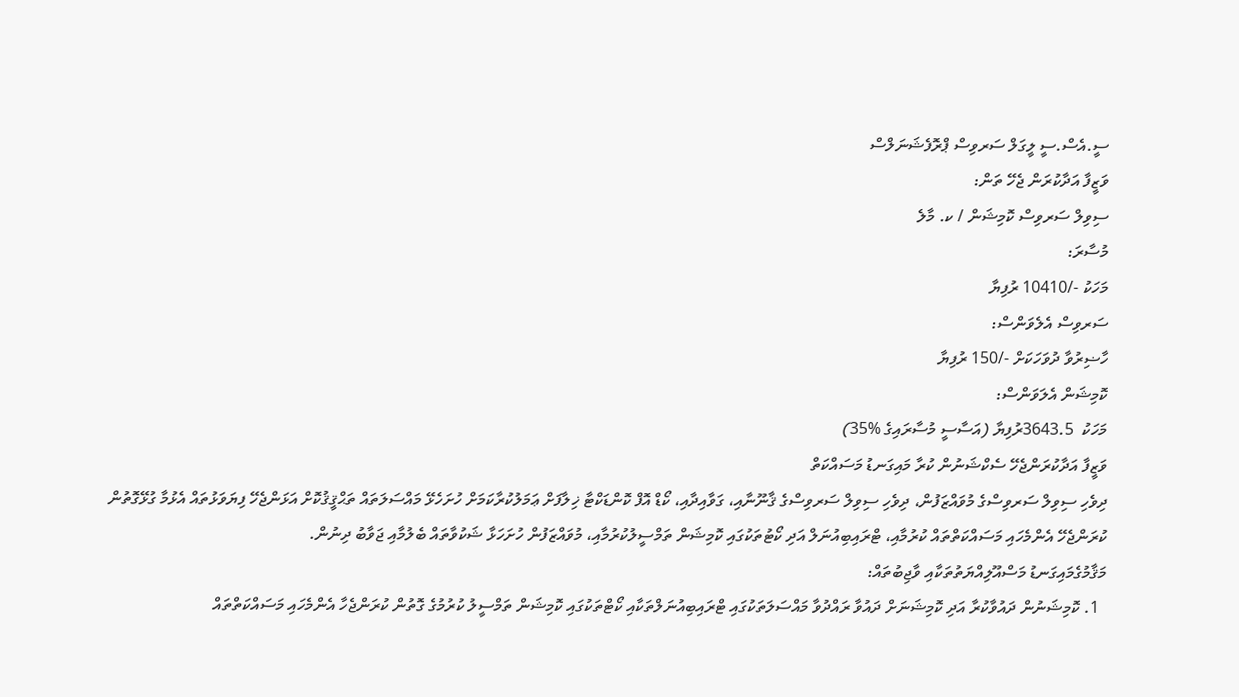ސީ.އެސް.ސީ ލީގަލް ސަރވިސް ޕްރޮފެޝަނަލްސް
ވަޒީފާ އަދާކުރަން ޖެހޭ ތަން:
ސިވިލް ސަރވިސް ކޮމިޝަން / ކ. މާލެ
މުސާރަ:
މަހަކު -/10410 ރުފިޔާ
ސަރވިސް އެލެވަންސް:
ހާޟިރުވާ ދުވަހަކަށް -/150 ރުފިޔާ
ކޮމިޝަން އެލަވަންސް:
މަހަކު  3643.5ރުފިޔާ (އަސާސީ މުސާރައިގެ %35)
ވަޒީފާ އަދާކުރަންޖެހޭ ސެކްޝަނުން ކުރާ މައިގަނޑު މަސައްކަތް
ދިވެހި ސިވިލް ސަރވިސްގެ މުވައްޒަފުން، ދިވެހި ސިވިލް ސަރވިސްގެ ޤާނޫނާއި، ގަވާއިދާއި، ކޯޑް އޮފް ކޮންޑަކްޓާ ޚިލާފަށް ޢަމަލުކުރާކަމަށް ހުށަހެޅޭ މައްސަލަތައް ތަޙްޤީޤުކޮށް އަޅަންޖެހޭ ފިޔަވަޅުތައް އެޅުމާ ގުޅޭގޮތުން ކުރަންޖެހޭ އެންމެހައި މަސައްކަތްތައް ކުރުމާއި، ޓްރައިބިއުނަލް އަދި ކޯޓުތަކުގައި ކޮމިޝަން ތަމްސީލުކުރުމާއި، މުވައްޒަފުން ހުށަހަޅާ ޝަކުވާތައް ބެލުމާއި ޖަވާބު ދިނުން.
މަޤާމުގެމައިގަނޑު މަސްއޫލިއްޔަތުތަކާއި ވާޖިބުތައް:
  1. ކޮމިޝަނުން ދައުވާކުރާ އަދި ކޮމިޝަނަށް ދައުވާ ރައްދުވާ މައްސަލަތަކުގައި ޓްރައިބިއުނަލްތަކާއި ކޯޓްތަކުގައި ކޮމިޝަން ތަމްސީލު ކުރުމުގެ ގޮތުން ކުރަންޖެހާ އެންމެހައި މަސައްކަތްތައް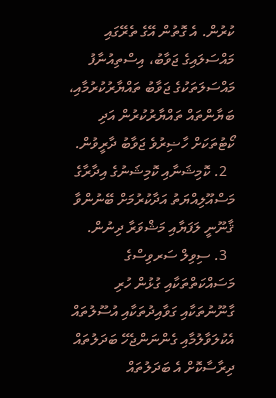ކުރުން. އެ ގޮތުން އޭގެ ތެރޭގައި މައްސަލައިގެ ޖަވާބު، އިސްތިއުނާފު މައްސަލަތަކުގެ ޖަވާބު ތައްޔާރުކުރުމާއި، ބަޔާންތައް ތައްޔާރުކުރުން އަދި ކޯޓުތަކަށް ހާޟިރުވެ ޖަވާބު ދާރީވުން.
  2. ކޮމިޝަނާއި ކޮމިޝަނުގެ އިދާރާގެ މަސްއޫލިއްޔަތު އަދާކުރުމަށް ބޭނުންވާ ޤާނޫނީ ލަފަޔާއި މަޝްވަރާ ދިނުން.
  3. ސިވިލް ސަރވިސްގެ މަސައްކަތްތަކާއި ގުޅުން ހުރި ގާނޫނުތަކާއި ގަވާއިދުތަކާއި އުސޫލުތައް އެކުލަވާލުމާއި ގެންނަންޖެހޭ ބަދަލުތައް ދިރާސާކޮށް އެ ބަދަލުތައް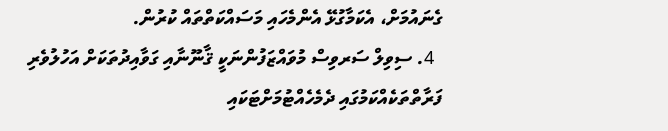ގެނައުމަށް، އެކަމާގުޅޭ އެންމެހައި މަސައްކަތްތައް ކުރުން.
  4. ސިވިލް ސަރވިސް މުވައްޒަފުންނަކީ ޤާނޫނާއި ގަވާއިދުތަކަށް އަހުލުވެރި ފަރާތްތަކެއްކަމުގައި ދެމެހެއްޓުމަށްޓަކައި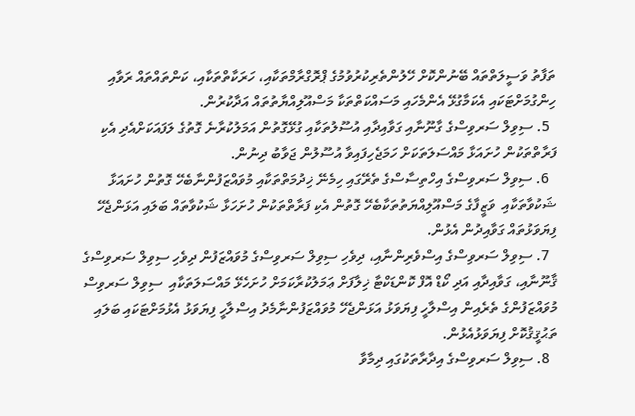ތަފާތު ވަސީލަތްތައް ބޭނުންކޮށް ހޭލުންތެރިކުރުވުމުގެ ޕްރޮގްރާމްތަކާއި، ހަރަކާތްތަކާއި، ކަންތައްތައް ރަވާއި ހިންގުމަށްޓަކައި އެކަމާގުޅޭ އެންމެހައި މަސައްކަތްތަކާ މަސްއޫލިއްޔާތުތައް އަދާކުރުން.
  5. ސިވިލް ސަރވިސްގެ ގާނޫނާއި ގަވާއިދާއި އުސޫލުތަކާއި ގުޅޭގޮތުން އަމަލުކުރާނެ ގޮތުގެ ލަފައަކަށްއެދި އެކި ފަރާތްތަކުން ހުށައަޅާ މައްސަލަތަކަށް ހަމަޖެހިފައިވާ އުސޫލުން ޖަވާބު ދިނުން.
  6. ސިވިލް ސަރވިސްގެ އިހްތިސާސްގެ ތެރޭގައި ހިމެނޭ ޚިދުމަތްތަކާއި މުވައްޒަފުންނާބެހޭ ގޮތުން ހުށައަޅާ ޝަކުވާތަކާއި  ވަޒީފާގެ މަސްއޫލިއްޔަތުތަކާބެހޭ ގޮތުން އެކި ފަރާތްތަކުން ހުށަހަޅާ ޝަކުވާތައް ބަލައި އަޅަންޖެހޭ ފިޔަވަޅުތައް ގަވާއިދުން އެޅުން.
  7. ސިވިލް ސަރވިސްގެ އިސްވެރިންނާއި، ދިވެހި ސިވިލް ސަރވިސްގެ މުވައްޒަފުން ދިވެހި ސިވިލް ސަރވިސްގެ ޤާނޫނާއި، ގަވާއިދާއި އަދި ކޯޑް އޮފް ކޮންޑަކްޓާ ޚިލާފަށް ޢަމަލުކުރާކަމަށް ހުށަހެޅޭ މައްސަލަތަކާއި  ސިވިލް ސަރވިސް މުވައްޒަފުންގެ ތެރެއިން އިސްލާހީ ފިޔަވަޅު އަޅަންޖެހޭ މުވައްޒަފުންނާމެދު އިސްލާހީ ފިޔަވަޅު އެޅުމަށްޓަކައި ބަލައި ތަޙުޤީޤުކޮށް ފިޔަވަޅުއެޅުން.
  8. ސިވިލް ސަރވިސްގެ އިދާރާތަކުގައި ދިމާވާ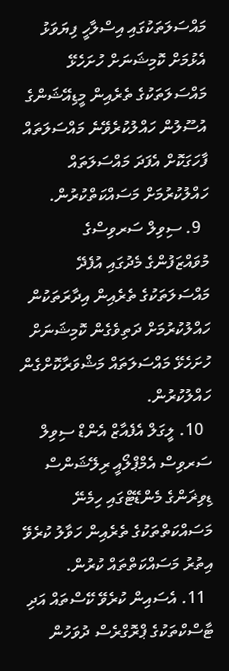މައްސަލަތަކުގައި އިސްލާހީ ފިޔަވަޅު އެޅުމަށް ކޮމިޝަނަށް ހުށަހެޅޭ މައްސަލަތަކުގެ ތެރެއިން މީޑިއޭޝަންގެ އުސޫލުން ހައްލުކުރެވޭނެ މައްސަލަތައް ފާހަގަކޮށް އެފަދަ މައްސަލަތައް ހައްލުކުރުމަށް މަސައްކަތްކުރުން.
  9. ސިވިލް ސަރވިސްގެ މުވައްޒަފުންގެ މެދުގައި އުފެދޭ މައްސަލަތަކުގެ ތެރެއިން އިދާރަތަކުން ހައްލުކުރުމަށް ދަތިވެގެން ކޮމިޝަނަށް ހުށަހެޅޭ މައްސަލަތައް މަޝްވަރާކޮށްގެން ހައްލުކުރުން.
  10. ލީގަލް އެފެއާޒް އެންޑް ސިވިލް ސަރވިސް އެމްޕްލޯއީ ރިލޭޝަންސް ޑިވިޜަންގެ މެންޑޭޓްގައި ހިމެނޭ މަސައްކަތްތަކުގެ ތެރެއިން ހަވާލު ކުރެވޭ އިތުރު މަސައްކަތްތައް ކުރުން.
  11. އެސައިން ކުރެވޭ ކޭސްތައް އަދި ޓާސްކްތަކުގެ ޕްރޮގްރެސް ދުވަހުން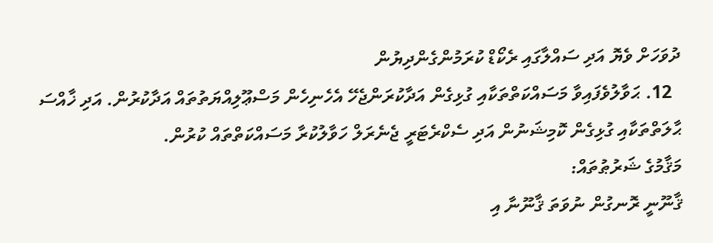ދުވަހަށް ވެޔޮ އަދި ސައްލާގައި ރެކޯޑް ކުރަމުންގެންދިޔުން
  12. ޙަވާލުވެފައިވާ މަސައްކަތްތަކާއި ގުޅިގެން އަދާކުރަންޖެހޭ އެހެނިހެން މަސްޢޫލިއްޔަތުތައް އަދާކުރުން. އަދި ޚާއްސަ ޙާލަތްތަކާއި ގުޅިގެން ކޮމިޝަނުން އަދި ސެކްރެޓަރީ ޖެނެރަލް ހަވާލުކުރާ މަސައްކަތްތައް ކުރުން.
މަޤާމުގެ ޝަރުޠުތައް:
ޤާނޫނީ ރޮނގުން ނުވަތަ ޤާނޫނާ އި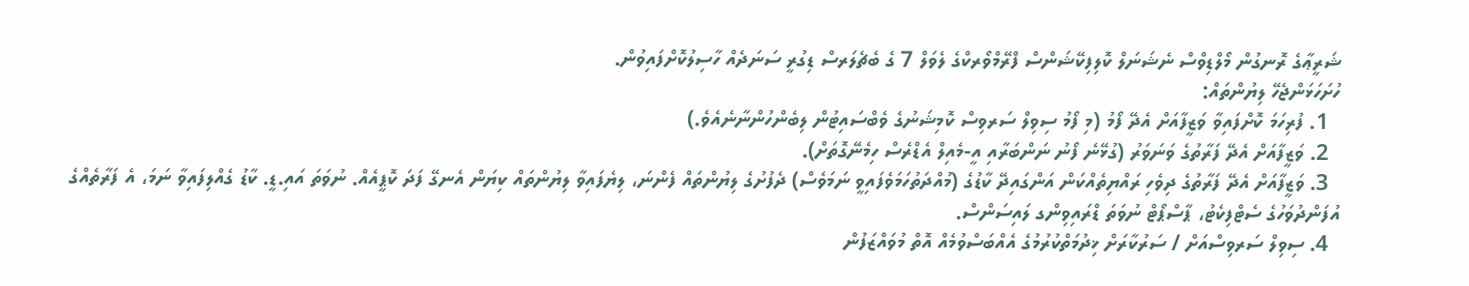ޝަރީޢާގެ ރޮނގުން މޯލްޑިވްސް ނެޝަނަލް ކޮލިފިކޭޝަންސް ފްރޭމްވޯރކްގެ ލެވަލް 7 ގެ ބެޗެލަރސް ޑިގުރީ ސަނަދެއް ހާސިލުކޮށްފައިވުން.
ހުށަހަޅަންޖެހޭ ލިޔުންތައް:
  1. ފުރިހަމަ ކޮށްފައިވާ ވަޒީފާއަށް އެދޭ ފޯމު (މި ފޯމު ސިވިލް ސަރވިސް ކޮމިޝަނުގެ ވެބްސައިޓުން ލިބެންހުންނާނެއެވެ.)
  2. ވަޒީފާއަށް އެދޭ ފަރާތުގެ ވަނަވަރު (ގުޅޭނެ ފޯނު ނަންބަރާއި އީ-މެއިލް އެޑްރެސް ހިމެނޭގޮތަށް).
  3. ވަޒީފާއަށް އެދޭ ފަރާތުގެ ދިވެހި ރައްޔިތެއްކަން އަންގައިދޭ ކާޑުގެ (މުއްދަތުހަމަވެފައިވީ ނަމަވެސް) ދެފުށުގެ ލިޔުންތައް ފެންނަ، ލިޔެފައިވާ ލިޔުންތައް ކިޔަން އެނގޭ ފަދަ ކޮޕީއެއް. ނުވަތަ އައި.ޑީ. ކާޑު ގެއްލިފައިވާ ނަމަ، އެ ފަރާތެއްގެ އުފަންދުވަހުގެ ސެޓްފިކެޓު، ޕާސްޕޯޓް ނުވަތަ ޑްރައިވިންގ ލައިސަންސް.
  4. ސިވިލް ސަރވިސްއަށް / ސަރުކާރަށް ޚިދުމަތްކުރުމުގެ އެއްބަސްވުމެއް އޮތް މުވައްޒަފުން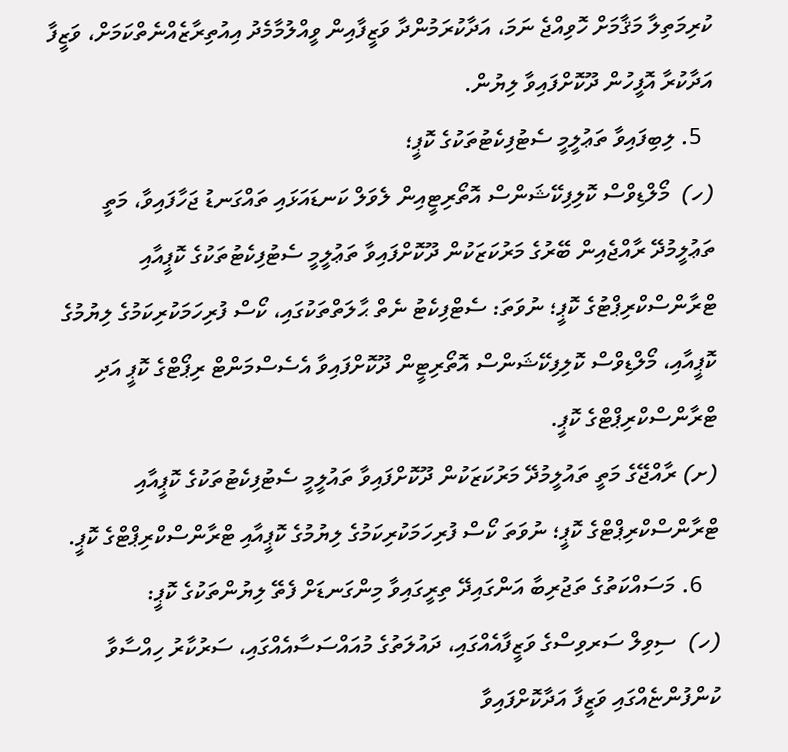ކުރިމަތިލާ މަޤާމަށް ހޮވިއްޖެ ނަމަ، އަދާކުރަމުންދާ ވަޒީފާއިން ވީއްލުމާމެދު އިއުތިރާޒެއްނެތްކަމަށް، ވަޒީފާ އަދާކުރާ އޮފީހުން ދޫކޮށްފައިވާ ލިޔުން.
  5. ލިބިފައިވާ ތަޢުލީމީ ސެޓުފިކެޓުތަކުގެ ކޮޕީ؛
(ހ)  މޯލްޑިވްސް ކޮލިފިކޭޝަންސް އޮތޯރިޓީއިން ލެވަލް ކަނޑައަޅައި ތައްގަނޑު ޖަހާފައިވާ، މަތީ ތަޢުލީމުދޭ ރާއްޖެއިން ބޭރުގެ މަރުކަޒަކުން ދޫކޮށްފައިވާ ތަޢުލީމީ ސެޓުފިކެޓުތަކުގެ ކޮޕީއާއި ޓްރާންސްކްރިޕްޓުގެ ކޮޕީ؛ ނުވަތަ: ސެޓްފިކެޓު ނެތް ޙާލަތްތަކުގައި، ކޯސް ފުރިހަމަކުރިކަމުގެ ލިޔުމުގެ ކޮޕީއާއި، މޯލްޑިވްސް ކޮލިފިކޭޝަންސް އޮތޯރިޓީން ދޫކޮށްފައިވާ އެސެސްމަންޓް ރިޕޯޓްގެ ކޮޕީ އަދި ޓްރާންސްކްރިޕްޓްގެ ކޮޕީ.
(ށ) ރާއްޖޭގެ މަތީ ތައުލީމުދޭ މަރުކަޒަކުން ދޫކޮށްފައިވާ ތައުލީމީ ސެޓުފިކެޓުތަކުގެ ކޮޕީއާއި ޓްރާންސްކްރިޕްޓްގެ ކޮޕީ؛ ނުވަތަ ކޯސް ފުރިހަމަކުރިކަމުގެ ލިޔުމުގެ ކޮޕީއާއި ޓްރާންސްކްރިޕްޓްގެ ކޮޕީ.
   6. މަސައްކަތުގެ ތަޖުރިބާ އަންގައިދޭ ތިރީގައިވާ މިންގަނޑަށް ފެތޭ ލިޔުންތަކުގެ ކޮޕީ:
(ހ)  ސިވިލް ސަރވިސްގެ ވަޒީފާއެއްގައި، ދައުލަތުގެ މުއައްސަސާއެއްގައި، ސަރުކާރު ހިއްސާވާ ކުންފުންޏެއްގައި ވަޒީފާ އަދާކޮށްފައިވާ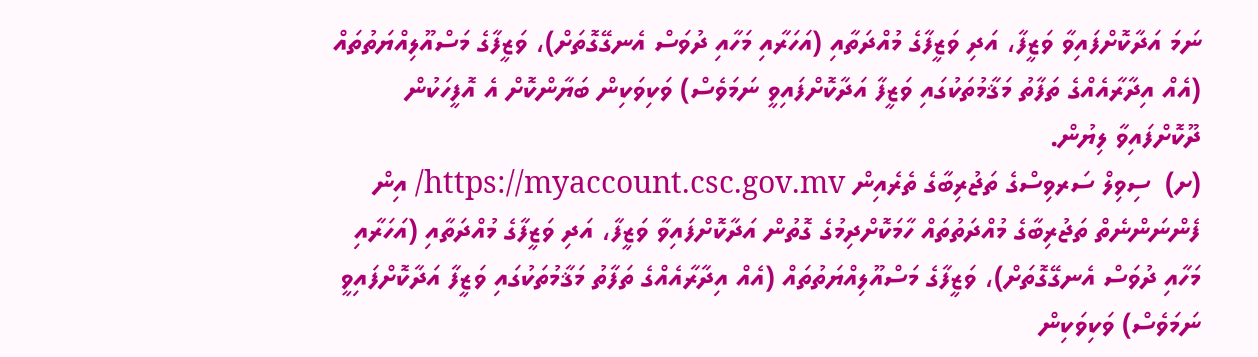ނަމަ އަދާކޮށްފައިވާ ވަޒީފާ، އަދި ވަޒީފާގެ މުއްދަތާއި (އަހަރާއި މަހާއި ދުވަސް އެނގޭގޮތަށް)، ވަޒީފާގެ މަސްއޫލިއްޔަތުތައް (އެއް އިދާރާއެއްގެ ތަފާތު މަޤާމުތަކުގައި ވަޒީފާ އަދާކޮށްފައިވީ ނަމަވެސް) ވަކިވަކިން ބަޔާންކޮށް އެ އޮފީހަކުން ދޫކޮށްފައިވާ ލިޔުން.
(ށ)  ސިވިލް ސަރވިސްގެ ތަޖުރިބާގެ ތެރެއިން https://myaccount.csc.gov.mv/ އިން ފެންނަންނެތް ތަޖުރިބާގެ މުއްދަތުތައް ހާމަކޮށްދިމުގެ ގޮތުން އަދާކޮށްފައިވާ ވަޒީފާ، އަދި ވަޒީފާގެ މުއްދަތާއި (އަހަރާއި މަހާއި ދުވަސް އެނގޭގޮތަށް)، ވަޒީފާގެ މަސްއޫލިއްޔަތުތައް (އެއް އިދާރާއެއްގެ ތަފާތު މަޤާމުތަކުގައި ވަޒީފާ އަދާކޮށްފައިވީ ނަމަވެސް) ވަކިވަކިން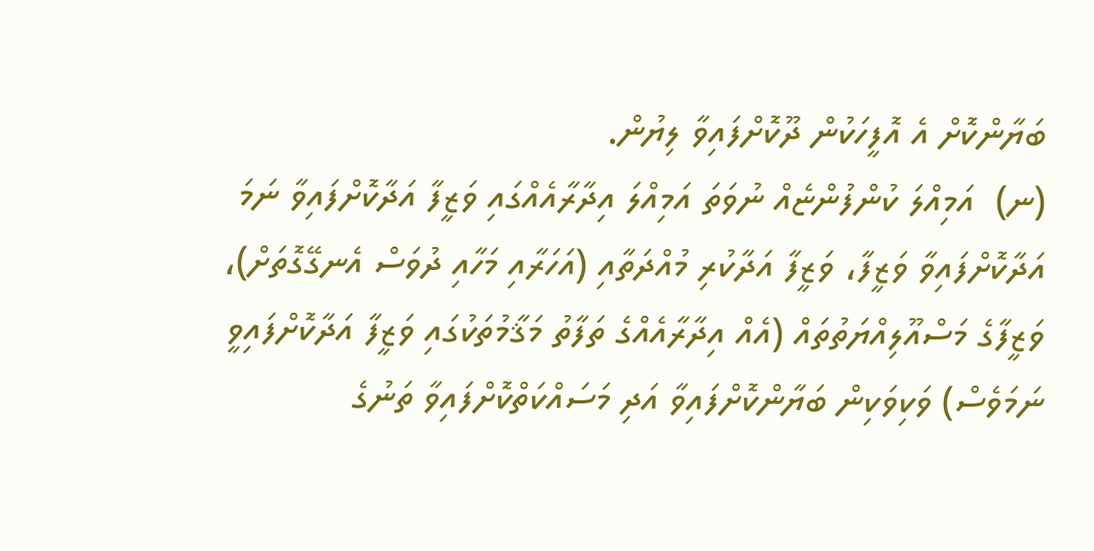ބަޔާންކޮށް އެ އޮފީހަކުން ދޫކޮށްފައިވާ ލިޔުން.
(ނ)  އަމިއްލަ ކުންފުންޏެއް ނުވަތަ އަމިއްލަ އިދާރާއެއްގައި ވަޒީފާ އަދާކޮށްފައިވާ ނަމަ އަދާކޮށްފައިވާ ވަޒީފާ، ވަޒީފާ އަދާކުރި މުއްދަތާއި (އަހަރާއި މަހާއި ދުވަސް އެނގޭގޮތަށް)، ވަޒީފާގެ މަސްއޫލިއްޔަތުތައް (އެއް އިދާރާއެއްގެ ތަފާތު މަޤާމުތަކުގައި ވަޒީފާ އަދާކޮށްފައިވީ ނަމަވެސް) ވަކިވަކިން ބަޔާންކޮށްފައިވާ އަދި މަސައްކަތްކޮށްފައިވާ ތަނުގެ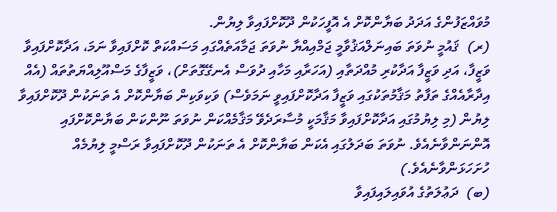މުވައްޒަފުންގެ އަދަދު ބަޔާންކޮށް އެ އޮފީހަކުން ދޫކޮށްފައިވާ ލިޔުން.
(ރ)  ޤައުމީ ނުވަތަ ބައިނަލްއަޤުވާމީ ޖަމްއިއްޔާ ނުވަތަ ޖަމާއަތެއްގައި މަސައްކަތް ކޮށްފައިވާ ނަމަ، އަދާކޮށްފައިވާ ވަޒީފާ، އަދި ވަޒީފާ އަދާކުރި މުއްދަތާއި (އަހަރާއި މަހާއި ދުވަސް އެނގޭގޮތަށް)، ވަޒީފާގެ މަސްއޫލިއްޔަތުތައް (އެއް އިދާރާއެއްގެ ތަފާތު މަޤާމުތަކުގައި ވަޒީފާ އަދާކޮށްފައިވީ ނަމަވެސް) ވަކިވަކިން ބަޔާންކޮށް އެ ތަނަކުން ދޫކޮށްފައިވާ ލިޔުން (މި ލިޔުމުގައި އަދާކޮށްފައިވާ މަޤާމަކީ މުސާރަދެވޭ މަޤާމެއްކަން ނުވަތަ ނޫންކަން ބަޔާންކޮށްފައި އޮންނަންވާނެއެވެ. ނުވަތަ ބަދަލުގައި އެކަން ބަޔާންކޮށް އެ ތަނަކުން ދޫކޮށްފައިވާ ރަސްމީ ލިޔުމެއް ހުށަހަޅަންވާނެއެވެ.)
(ބ)  ދަޢުލަތުގެ އުވައިލައިފައިވާ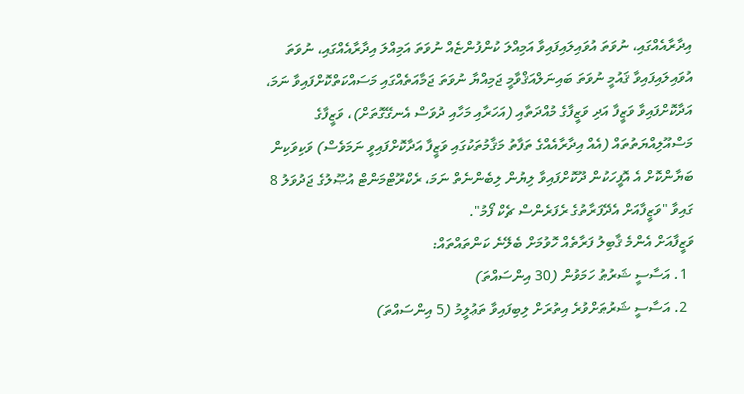އިދާރާއެއްގައި، ނުވަތަ އުވައިލައިފައިވާ އަމިއްލަ ކުންފުންޏެއް ނުވަތަ އަމިއްލަ އިދާރާއެއްގައި، ނުވަތަ އުވައިލައިފައިވާ ޤައުމީ ނުވަތަ ބައިނަލްއަޤްވާމީ ޖަމިއްޔާ ނުވަތަ ޖަމާއަތެއްގައި މަސައްކަތްކޮށްފައިވާ ނަމަ، އަދާކޮށްފައިވާ ވަޒީފާ އަދި ވަޒީފާގެ މުއްދަތާއި (އަހަރާއި މަހާއި ދުވަސް އެނގޭގޮތަށް)، ވަޒީފާގެ މަސްއޫލިއްޔަތުތައް (އެއް އިދާރާއެއްގެ ތަފާތު މަޤާމުތަކުގައި ވަޒީފާ އަދާކޮށްފައިވީ ނަމަވެސް) ވަކިވަކިން ބަޔާންކޮށް އެ އޮފީހަކުން ދޫކޮށްފައިވާ ލިޔުން ލިބެންނެތް ނަމަ، ރެކްރޫޓްމަންޓް އުޞޫލުގެ ޖަދުވަލު 8 ގައިވާ "ވަޒީފާއަށް އެދޭފަރާތުގެ ރެފަރެންސް ޗެކް ފޯމު".
ވަޒީފާއަށް އެންމެ ޤާބިލު ފަރާތެއް ހޮވުމަށް ބެލޭނެ ކަންތައްތައް:
  1. އަސާސީ ޝަރުޠު ހަމަވުން (30 އިންސައްތަ)
  2. އަސާސީ ޝަރުޠަށްވުރެ އިތުރަށް ލިބިފައިވާ ތަޢުލީމު (5 އިންސައްތަ)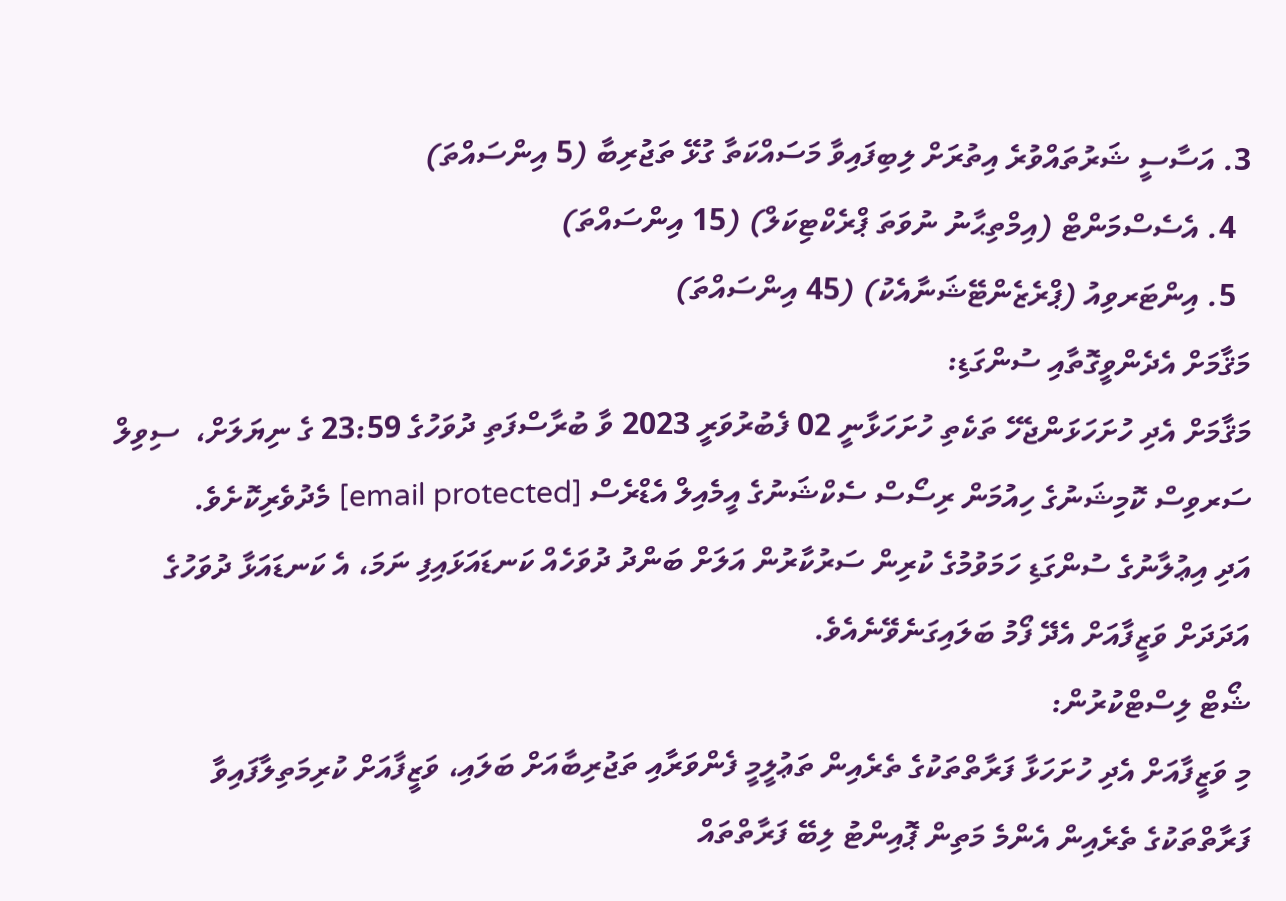3. އަސާސީ ޝަރުތައްވުރެ އިތުރަށް ލިބިފައިވާ މަސައްކަތާ ގުޅޭ ތަޖުރިބާ (5 އިންސައްތަ)
  4. އެސެސްމަންޓް (އިމްތިޙާނު ނުވަތަ ޕްރެކްޓިކަލް) (15 އިންސައްތަ)
  5. އިންޓަރވިއު (ޕްރެޒެންޓޭޝަނާއެކު) (45 އިންސައްތަ)
މަޤާމަށް އެދެންވީގޮތާއި ސުންގަޑި:
މަޤާމަށް އެދި ހުށަހަޅަންޖެހޭ ތަކެތި ހުށަހަޅާނީ 02 ފެބުރުވަރީ 2023 ވާ ބުރާސްފަތި ދުވަހުގެ 23:59 ގެ ނިޔަލަށް،  ސިވިލް ސަރވިސް ކޮމިޝަނުގެ ހިއުމަން ރިސޯސް ސެކްޝަނުގެ އީމެއިލް އެޑްރެސް [email protected] މެދުވެރިކޮށެވެ.
އަދި އިޢުލާނުގެ ސުންގަޑި ހަމަވުމުގެ ކުރިން ސަރުކާރުން އަލަށް ބަންދު ދުވަހެއް ކަނޑައަޅައިފި ނަމަ، އެ ކަނޑައަޅާ ދުވަހުގެ އަދަދަށް ވަޒީފާއަށް އެދޭ ފޯމު ބަލައިގަނެވޭނެއެވެ.
ޝޯޓް ލިސްޓްކުރުން:
މި ވަޒީފާއަށް އެދި ހުށަހަޅާ ފަރާތްތަކުގެ ތެރެއިން ތަޢުލީމީ ފެންވަރާއި ތަޖުރިބާއަށް ބަލައި، ވަޒީފާއަށް ކުރިމަތިލާފައިވާ ފަރާތްތަކުގެ ތެރެއިން އެންމެ މަތިން ޕޮއިންޓު ލިބޭ ފަރާތްތައް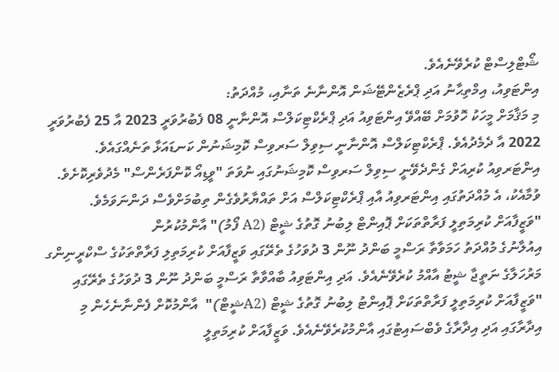ޝޯޓްލިސްޓް ކުރެވޭނެއެވެ.
އިންޓަވިއު، އިމްތިޙާނު އަދި ޕްރެޒެންޓޭޝަން އޮންނާނެ ތަނާއި، މުއްދަތު:
މި މަޤާމަށް މީހަކު ހޮވުމަށް ބޭއްވޭ އިންޓަވިއު އަދި ޕްރެކްޓިކަލްސް އޮންނާނީ 08 ފެބުރުވަރީ 2023 އާ 25 ފެބުރުވަރީ 2022 އާ ދެމެދުއެވެ. ޕްރެކްޓިކަލްސް އޮންނާނީ ސިވިލް ސަރވިސް ކޮމިޝަނުން ކަނޑައަޅާ ތަނެއްގައެވެ. އިންޓަރވިއު ކުރިއަށް ގެންދެވޭނީ ސިވިލް ސަރވިސް ކޮމިޝަނުގައި ނުވަތަ "ވީޑިއޯ ކޮންފަރެންސް" މެދުވެރިކޮށެވެ. ވުމާއެކު، އެ މުއްދަތުގައި އިންޓަރވިއު އާއި ޕްރެކްޓިކަލްސް އަށް ތައްޔާރުވެގެން ތިބުމަށްވެސް ދަންނަވަމެވެ.
"ވަޒީފާއަށް ކުރިމަތިލީ ފަރާތްތަކަށް ޕޮއިންޓް ލިބުނު ގޮތުގެ ޝީޓް (A2 ފޯމު)" އާންމުކުރުން
އިއުލާނުގެ މުއްދަތު ހަމަވާތާ ރަސްމީ ބަންދު ނޫން 3 ދުވަހުގެ ތެރޭގައި ވަޒީފާއަށް ކުރިމަތިލި ފަރާތްތަކުގެ ސްކްރީނިންގ މަރުހަލާގެ ނަތީޖާ ޝީޓު އާއްމު ކުރެވޭނެއެވެ. އަދި އިންޓަވިއު ބާއްވާތާ ރަސްމީ ބަންދު ނޫން 3 ދުވަހުގެ ތެރޭގައި "ވަޒީފާއަށް ކުރިމަތިލީ ފަރާތްތަކަށް ޕޮއިންޓު ލިބުނު ގޮތުގެ ޝީޓް (A2ޝީޓް)"  އާންމުކޮށް ފެންނާނެހެން މި އިދާރާގައި އަދި އިދާރާގެ ވެބްސައިޓުގައި އާންމުކުރެވޭނެއެވެ. ވަޒީފާއަށް ކުރިމަތިލީ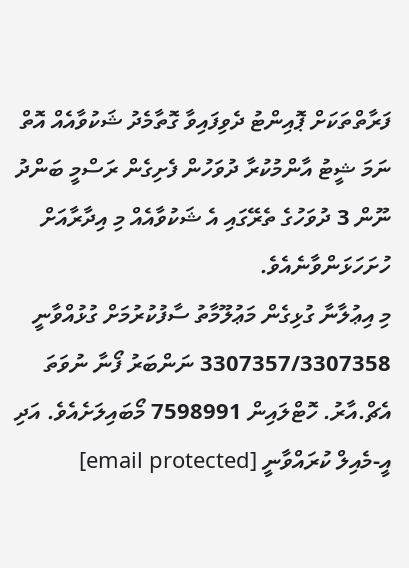ފަރާތްތަކަށް ޕޮއިންޓު ދެވިފައިވާ ގޮތާމެދު ޝަކުވާއެއް އޮތް ނަމަ ޝީޓު އާންމުކުރާ ދުވަހުން ފެށިގެން ރަސްމީ ބަންދު ނޫން 3 ދުވަހުގެ ތެރޭގައި އެ ޝަކުވާއެއް މި އިދާރާއަށް ހުށަހަޅަންވާނެއެވެ.
މި އިޢުލާނާ ގުޅިގެން މަޢުލޫމާތު ސާފުކުރުމަށް ގުޅުއްވާނީ 3307357/3307358 ނަންބަރު ފޯނާ ނުވަތަ އެޗް.އާރު. ހޮޓްލައިން 7598991 މޯބައިލަށެއެވެ. އަދި އީ-މެއިލް ކުރައްވާނީ [email protected]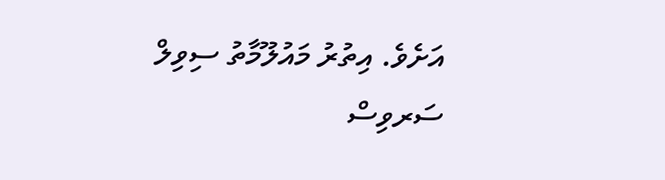އަށެވެ. އިތުރު މައުލޫމާތު ސިވިލް ސަރވިސް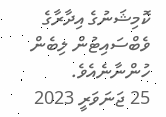ކޮމިޝަނުގެ އިދާރާގެ ވެބްސައިޓުން ލިބެން ހުންނާނެއެވެ.
25 ޖަނަވަރީ 2023